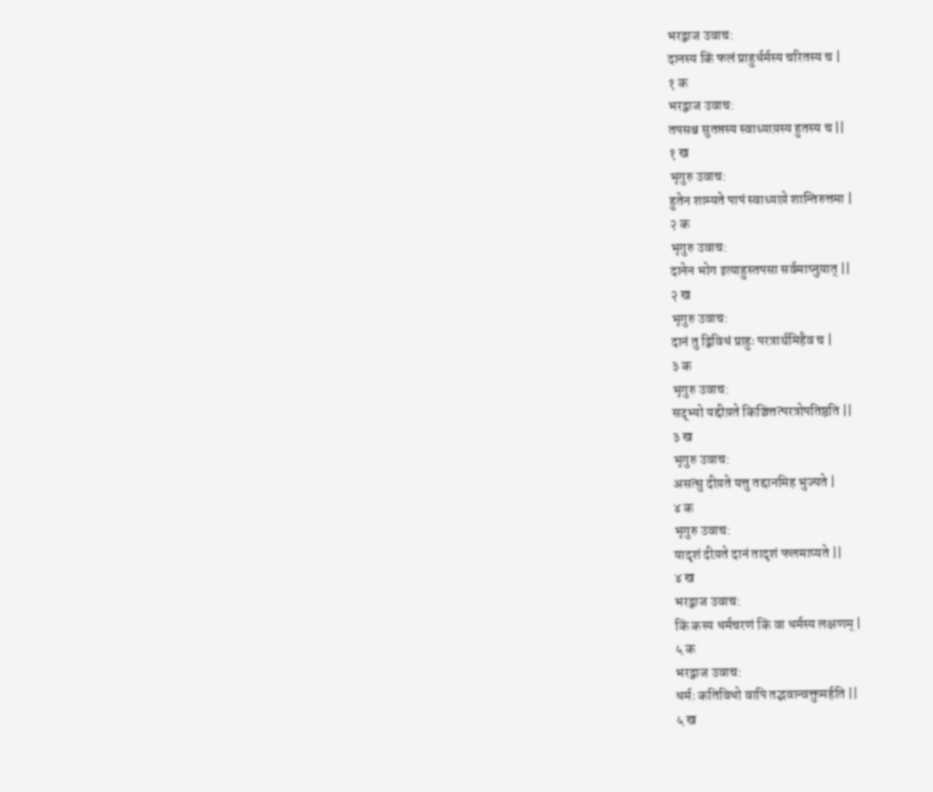भरद्वाज उवाच:
दानस्य किं फलं प्राहुर्धर्मस्य चरितस्य च |
१ क
भरद्वाज उवाच:
तपसश्च सुतप्तस्य स्वाध्याय़स्य हुतस्य च ||
१ ख
भृगुरु उवाच:
हुतेन शाम्यते पापं स्वाध्याय़े शान्तिरुत्तमा |
२ क
भृगुरु उवाच:
दानेन भोग इत्याहुस्तपसा सर्वमाप्नुय़ात् ||
२ ख
भृगुरु उवाच:
दानं तु द्विविधं प्राहुः परत्रार्थमिहैव च |
३ क
भृगुरु उवाच:
सद्भ्यो यद्दीय़ते किञ्चित्तत्परत्रोपतिष्ठति ||
३ ख
भृगुरु उवाच:
असत्सु दीय़ते यत्तु तद्दानमिह भुज्यते |
४ क
भृगुरु उवाच:
यादृशं दीय़ते दानं तादृशं फलमाप्यते ||
४ ख
भरद्वाज उवाच:
किं कस्य धर्मचरणं किं वा धर्मस्य लक्षणम् |
५ क
भरद्वाज उवाच:
धर्मः कतिविधो वापि तद्भवान्वक्तुमर्हति ||
५ ख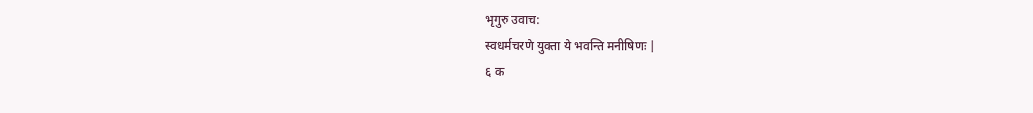भृगुरु उवाच:
स्वधर्मचरणे युक्ता ये भवन्ति मनीषिणः |
६ क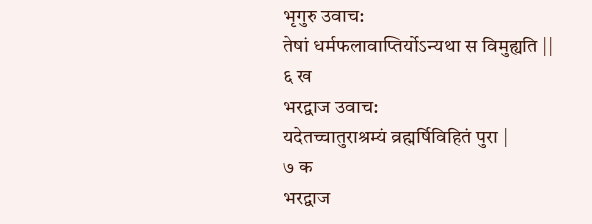भृगुरु उवाच:
तेषां धर्मफलावाप्तिर्योऽन्यथा स विमुह्यति ||
६ ख
भरद्वाज उवाच:
यदेतच्चातुराश्रम्यं व्रह्मर्षिविहितं पुरा |
७ क
भरद्वाज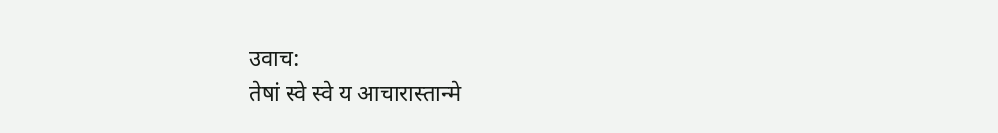उवाच:
तेषां स्वे स्वे य आचारास्तान्मे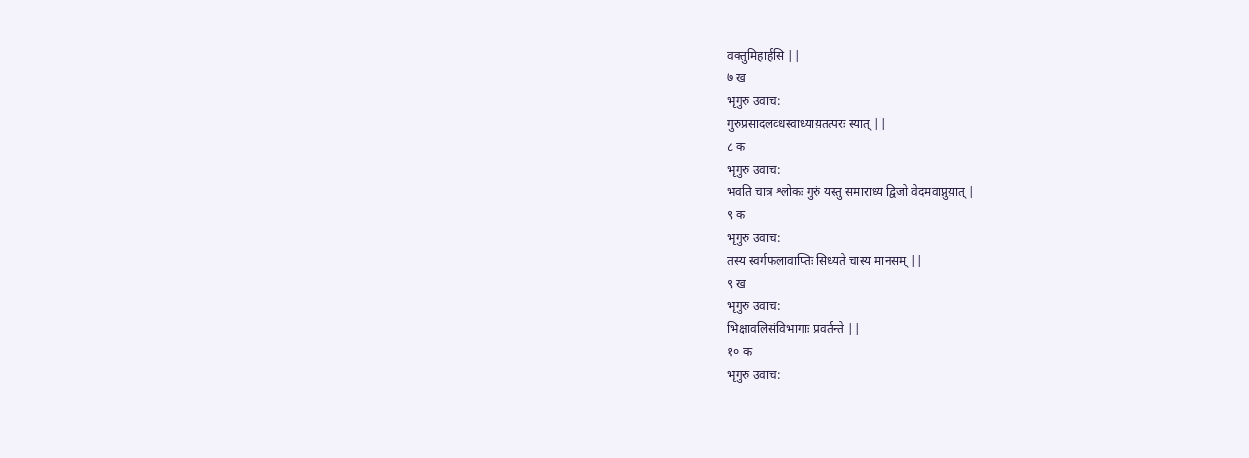वक्तुमिहार्हसि ||
७ ख
भृगुरु उवाच:
गुरुप्रसादलव्धस्वाध्याय़तत्परः स्यात् ||
८ क
भृगुरु उवाच:
भवति चात्र श्लोकः गुरुं यस्तु समाराध्य द्विजो वेदमवाप्नुय़ात् |
९ क
भृगुरु उवाच:
तस्य स्वर्गफलावाप्तिः सिध्यते चास्य मानसम् ||
९ ख
भृगुरु उवाच:
भिक्षावलिसंविभागाः प्रवर्तन्ते ||
१० क
भृगुरु उवाच: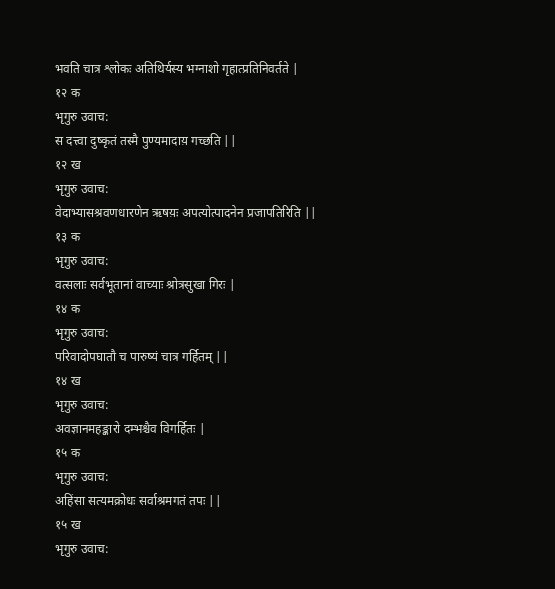भवति चात्र श्लोकः अतिथिर्यस्य भग्नाशो गृहात्प्रतिनिवर्तते |
१२ क
भृगुरु उवाच:
स दत्त्वा दुष्कृतं तस्मै पुण्यमादाय़ गच्छति ||
१२ ख
भृगुरु उवाच:
वेदाभ्यासश्रवणधारणेन ऋषय़ः अपत्योत्पादनेन प्रजापतिरिति ||
१३ क
भृगुरु उवाच:
वत्सलाः सर्वभूतानां वाच्याः श्रोत्रसुखा गिरः |
१४ क
भृगुरु उवाच:
परिवादोपघातौ च पारुष्यं चात्र गर्हितम् ||
१४ ख
भृगुरु उवाच:
अवज्ञानमहङ्कारो दम्भश्चैव विगर्हितः |
१५ क
भृगुरु उवाच:
अहिंसा सत्यमक्रोधः सर्वाश्रमगतं तपः ||
१५ ख
भृगुरु उवाच: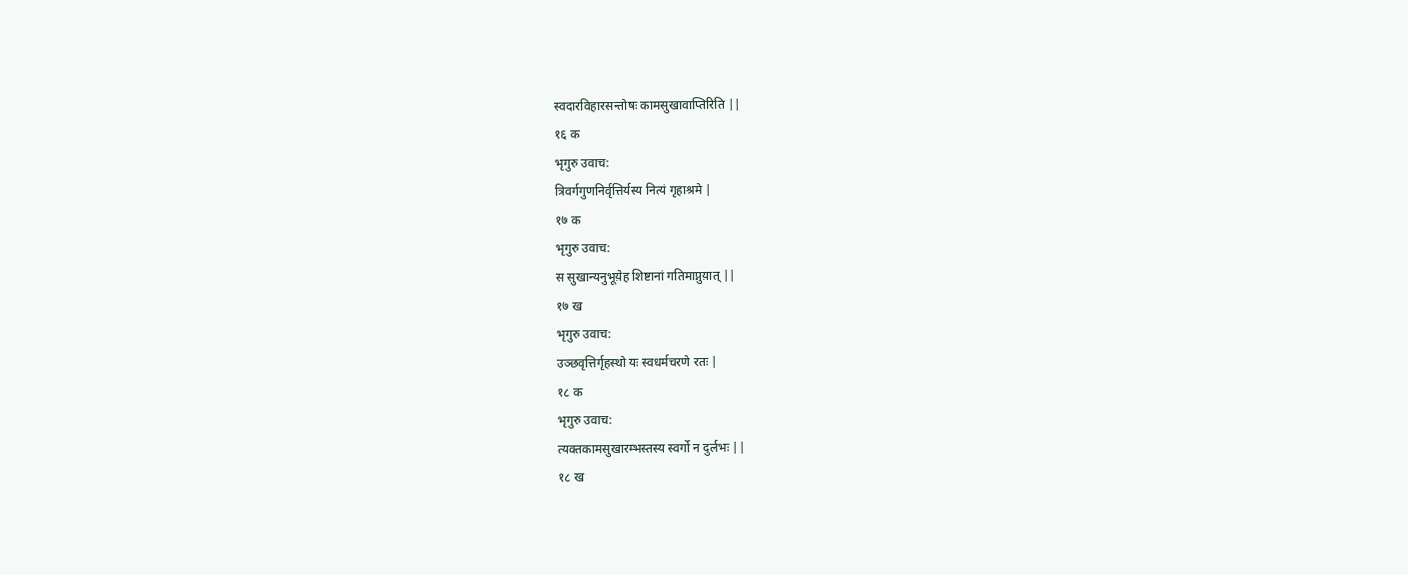स्वदारविहारसन्तोषः कामसुखावाप्तिरिति ||
१६ क
भृगुरु उवाच:
त्रिवर्गगुणनिर्वृत्तिर्यस्य नित्यं गृहाश्रमे |
१७ क
भृगुरु उवाच:
स सुखान्यनुभूय़ेह शिष्टानां गतिमाप्नुय़ात् ||
१७ ख
भृगुरु उवाच:
उञ्छवृत्तिर्गृहस्थो यः स्वधर्मचरणे रतः |
१८ क
भृगुरु उवाच:
त्यक्तकामसुखारम्भस्तस्य स्वर्गो न दुर्लभः ||
१८ ख